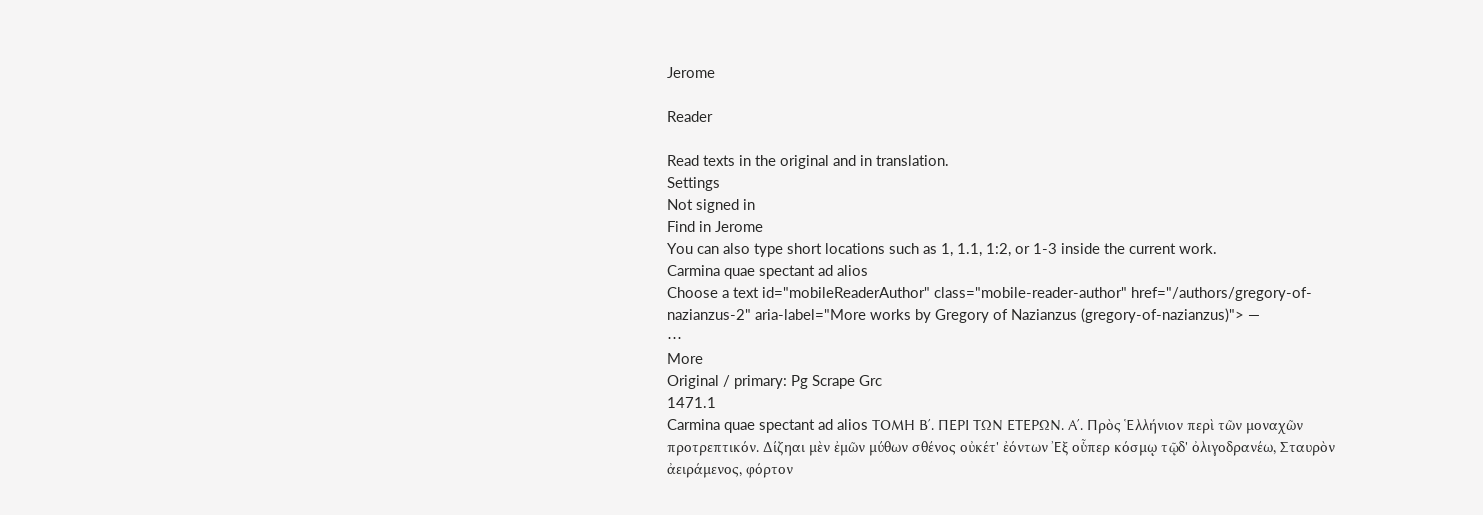Jerome

Reader

Read texts in the original and in translation.
Settings
Not signed in
Find in Jerome
You can also type short locations such as 1, 1.1, 1:2, or 1-3 inside the current work.
Carmina quae spectant ad alios
Choose a text id="mobileReaderAuthor" class="mobile-reader-author" href="/authors/gregory-of-nazianzus-2" aria-label="More works by Gregory of Nazianzus (gregory-of-nazianzus)"> —
⋯
More
Original / primary: Pg Scrape Grc
1471.1
Carmina quae spectant ad alios ΤΟΜΗ Βʹ. ΠΕΡΙ ΤΩΝ ΕΤΕΡΩΝ. Αʹ. Πρὸς Ἑλλήνιον περὶ τῶν μοναχῶν προτρεπτικόν. Δίζηαι μὲν ἐμῶν μύθων σθένος οὐκέτ' ἐόντων Ἐξ οὗπερ κόσμῳ τῷδ' ὀλιγοδρανέω, Σταυρὸν ἀειράμενος, φόρτον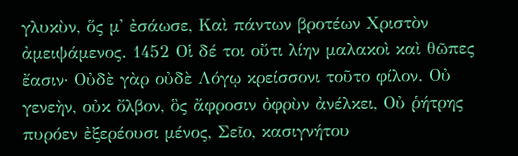γλυκὺν, ὅς μ' ἐσάωσε, Καὶ πάντων βροτέων Χριστὸν ἀμειψάμενος. 1452 Οἱ δέ τοι οὔτι λίην μαλακοὶ καὶ θῶπες ἔασιν· Οὐδὲ γὰρ οὐδὲ Λόγῳ κρείσσονι τοῦτο φίλον. Οὐ γενεὴν, οὐκ ὄλβον, ὃς ἄφροσιν ὀφρὺν ἀνέλκει, Οὐ ῥήτρης πυρόεν ἐξερέουσι μένος, Σεῖο, κασιγνήτου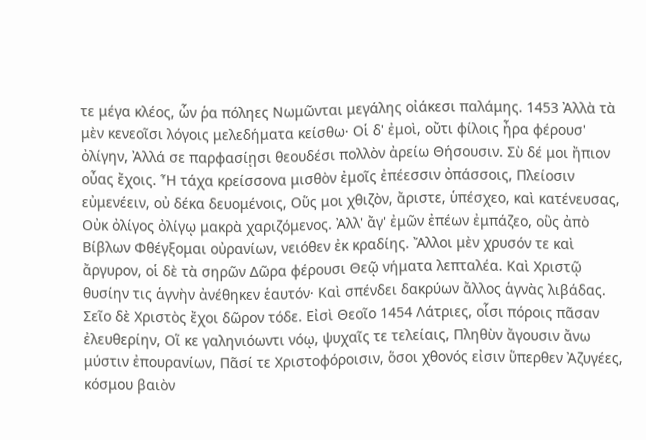τε μέγα κλέος, ὧν ῥα πόληες Νωμῶνται μεγάλης οἰάκεσι παλάμης. 1453 Ἀλλὰ τὰ μὲν κενεοῖσι λόγοις μελεδήματα κείσθω· Οἱ δ' ἐμοὶ, οὔτι φίλοις ἦρα φέρουσ' ὀλίγην, Ἀλλά σε παρφασίῃσι θεουδέσι πολλὸν ἀρείω Θήσουσιν. Σὺ δέ μοι ἤπιον οὖας ἔχοις. Ἦ τάχα κρείσσονα μισθὸν ἐμοῖς ἐπέεσσιν ὀπάσσοις, Πλείοσιν εὐμενέειν, οὐ δέκα δευομένοις, Οὕς μοι χθιζὸν, ἄριστε, ὑπέσχεο, καὶ κατένευσας, Οὐκ ὀλίγος ὀλίγῳ μακρὰ χαριζόμενος. Ἀλλ' ἄγ' ἐμῶν ἐπέων ἐμπάζεο, οὓς ἀπὸ Βίβλων Φθέγξομαι οὐρανίων, νειόθεν ἐκ κραδίης. Ἄλλοι μὲν χρυσόν τε καὶ ἄργυρον, οἱ δὲ τὰ σηρῶν Δῶρα φέρουσι Θεῷ νήματα λεπταλέα. Καὶ Χριστῷ θυσίην τις ἁγνὴν ἀνέθηκεν ἑαυτόν· Καὶ σπένδει δακρύων ἄλλος ἁγνὰς λιβάδας. Σεῖο δὲ Χριστὸς ἔχοι δῶρον τόδε. Εἰσὶ Θεοῖο 1454 Λάτριες, οἷσι πόροις πᾶσαν ἐλευθερίην, Οἵ κε γαληνιόωντι νόῳ, ψυχαῖς τε τελείαις, Πληθὺν ἄγουσιν ἄνω μύστιν ἐπουρανίων, Πᾶσί τε Χριστοφόροισιν, ὅσοι χθονός εἰσιν ὕπερθεν Ἀζυγέες, κόσμου βαιὸν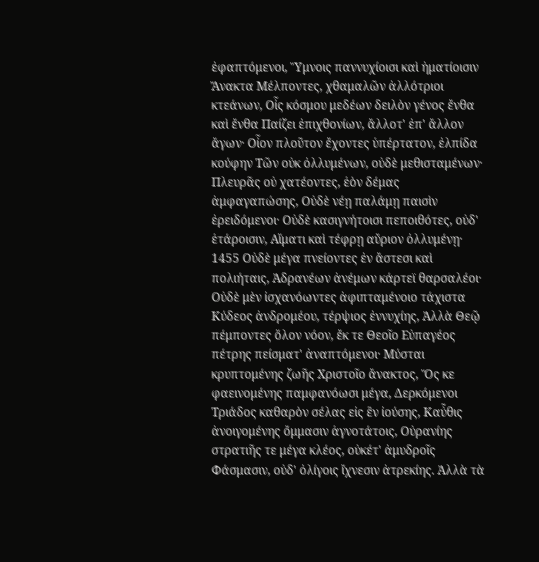ἐφαπτόμενοι, Ὕμνοις παννυχίοισι καὶ ἠματίοισιν Ἄνακτα Μέλποντες, χθαμαλῶν ἀλλότριοι κτεάνων, Οἷς κόσμου μεδέων δειλὸν γένος ἔνθα καὶ ἔνθα Παίζει ἐπιχθονίων, ἄλλοτ' ἐπ' ἄλλον ἄγων· Οἶον πλοῦτον ἔχοντες ὑπέρτατον, ἐλπίδα κούφην Τῶν οὐκ ὀλλυμένων, οὐδὲ μεθισταμένων· Πλευρᾶς οὐ χατέοντες, ἑὸν δέμας ἀμφαγαπώσης, Οὐδὲ νέῃ παλάμῃ παισὶν ἐρειδόμενοι· Οὐδὲ κασιγνήτοισι πεποιθότες, οὐδ' ἑτάροισιν, Αἵματι καὶ τέφρῃ αὔριον ὀλλυμένῃ· 1455 Οὐδὲ μέγα πνείοντες ἐν ἄστεσι καὶ πολιήταις, Ἀδρανέων ἀνέμων κάρτεϊ θαρσαλέοι· Οὐδὲ μὲν ἰσχανόωντες ἀφιπταμένοιο τάχιστα Κύδεος ἀνδρομέου, τέρψιος ἐννυχίης, Ἀλλὰ Θεῷ πέμποντες ὅλον νόον, ἔκ τε Θεοῖο Εὐπαγέος πέτρης πείσματ' ἀναπτόμενοι· Μύσται κρυπτομένης ζωῆς Χριστοῖο ἄνακτος, Ὅς κε φαεινομένης παμφανόωσι μέγα, Δερκόμενοι Τριάδος καθαρὸν σέλας εἰς ἓν ἰούσης, Καὖθις ἀνοιγομένης ὄμμασιν ἁγνοτάτοις, Οὐρανίης στρατιῆς τε μέγα κλέος, οὐκέτ' ἀμυδροῖς Φάσμασιν, οὐδ' ὀλίγοις ἴχνεσιν ἀτρεκίης. Ἀλλὰ τὰ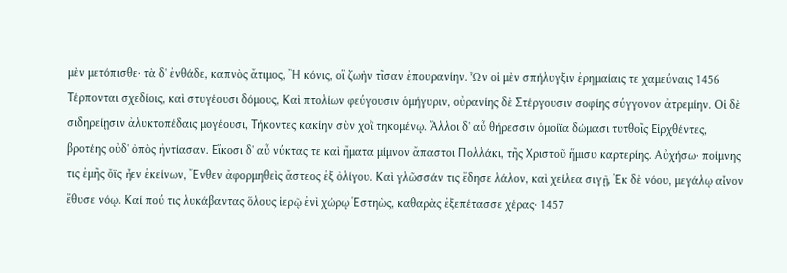μὲν μετόπισθε· τὰ δ' ἐνθάδε, καπνὸς ἄτιμος, Ἢ κόνις, οἳ ζωὴν τῖσαν ἐπουρανίην. Ὧν οἱ μὲν σπήλυγξιν ἐρημαίαις τε χαμεύναις 1456 Τέρπονται σχεδίοις, καὶ στυγέουσι δόμους, Καὶ πτολίων φεύγουσιν ὁμήγυριν, οὐρανίης δὲ Στέργουσιν σοφίης σύγγονον ἀτρεμίην. Οἱ δὲ σιδηρείῃσιν ἀλυκτοπέδαις μογέουσι, Τήκοντες κακίην σὺν χοῒ τηκομένῳ. Ἄλλοι δ' αὖ θήρεσσιν ὁμοίϊα δώμασι τυτθοῖς Εἱρχθέντες, βροτέης οὐδ' ὀπὸς ἠντίασαν. Εἴκοσι δ' αὖ νύκτας τε καὶ ἤματα μίμνον ἄπαστοι Πολλάκι, τῆς Χριστοῦ ἥμισυ καρτερίης. Αὐχήσω· ποίμνης τις ἐμῆς ὄϊς ἦεν ἐκείνων, Ἔνθεν ἀφορμηθεὶς ἄστεος ἐξ ὀλίγου. Καὶ γλῶσσάν τις ἔδησε λάλον, καὶ χείλεα σιγῇ, Ἐκ δὲ νόου, μεγάλῳ αἶνον ἔθυσε νόῳ. Καί πού τις λυκάβαντας ὅλους ἱερῷ ἐνὶ χώρῳ Ἑστηὼς, καθαρὰς ἐξεπέτασσε χέρας· 1457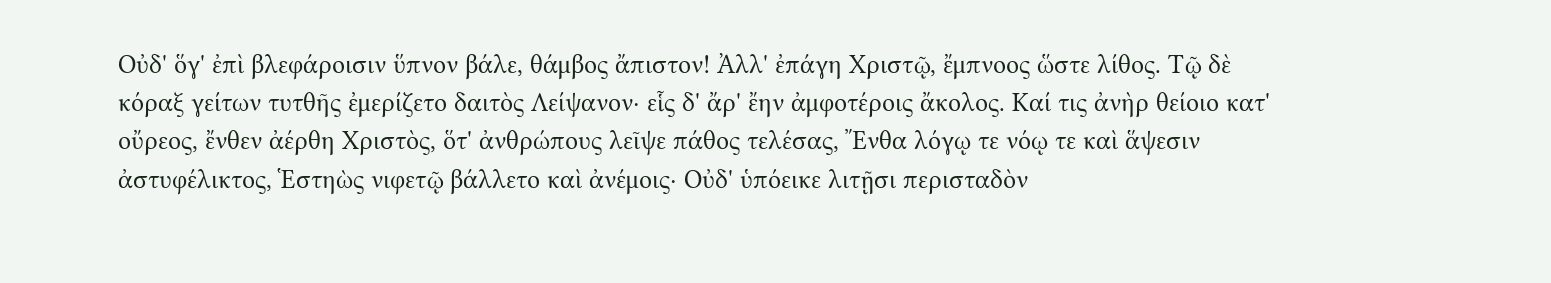Οὐδ' ὅγ' ἐπὶ βλεφάροισιν ὕπνον βάλε, θάμβος ἄπιστον! Ἀλλ' ἐπάγη Χριστῷ, ἔμπνοος ὥστε λίθος. Τῷ δὲ κόραξ γείτων τυτθῆς ἐμερίζετο δαιτὸς Λείψανον· εἷς δ' ἄρ' ἔην ἀμφοτέροις ἄκολος. Καί τις ἀνὴρ θείοιο κατ' οὔρεος, ἔνθεν ἀέρθη Χριστὸς, ὅτ' ἀνθρώπους λεῖψε πάθος τελέσας, Ἔνθα λόγῳ τε νόῳ τε καὶ ἅψεσιν ἀστυφέλικτος, Ἑστηὼς νιφετῷ βάλλετο καὶ ἀνέμοις· Οὐδ' ὑπόεικε λιτῇσι περισταδὸν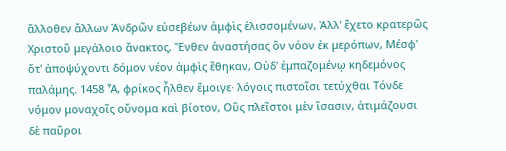ἄλλοθεν ἄλλων Ἀνδρῶν εὐσεβέων ἀμφὶς ἑλισσομένων, Ἀλλ' ἔχετο κρατερῶς Χριστοῦ μεγάλοιο ἄνακτος, Ἔνθεν ἀναστήσας ὃν νόον ἐκ μερόπων, Μέσφ' ὅτ' ἀποψύχοντι δόμον νέον ἀμφὶς ἔθηκαν, Οὐδ' ἐμπαζομένῳ κηδεμόνος παλάμης. 1458 Ἆ, φρίκος ἦλθεν ἔμοιγε· λόγοις πιστοῖσι τετύχθαι Τόνδε νόμον μοναχοῖς οὔνομα καὶ βίοτον, Οὓς πλεῖστοι μὲν ἴσασιν, ἀτιμάζουσι δὲ παῦροι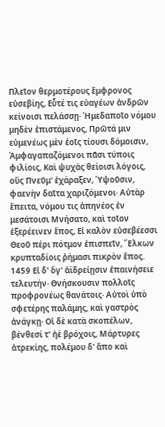Πλεῖον θερμοτέρους ἔμφρονος εὐσεβίης, Εὖτέ τις εὐαγέων ἀνδρῶν κείνοισι πελάσσῃ· Ἡμεδαποῖο νόμου μηδὲν ἐπιστάμενος, Πρῶτά μιν εὐμενέως μὲν ἑοῖς τίουσι δόμοισιν, Ἀμφαγαπαζόμενοι πᾶσι τύποις φιλίοις, Καὶ ψυχὰς θείοισι λόγοις, οὓς Πνεῦμ' ἐχάραξεν, Ὑψοῦσιν, φαενὴν δαῖτα χαριζόμενοι· Αὐτὰρ ἔπειτα, νόμου τις ἀπηνέος ἐν μεσάτοισι Μνήσατο, καὶ τοῖον ἐξερέεινεν ἔπος, Εἰ καλὸν εὐσεβέεσσι Θεοῦ πέρι πότμον ἐπισπεῖν, Ἕλκων κρυπταδίοις ῥήμασι πικρὸν ἔπος. 1459 Εἰ δ' ὅγ' ἀϊδρείῃσιν ἐπαινήσειε τελευτήν· Θνήσκουσιν πολλοῖς προφρονέως θανάτοις· Αὐτοὶ ὑπὸ σφετέρης παλάμης, καὶ γαστρὸς ἀνάγκῃ· Οἱ δὲ κατὰ σκοπέλων, βένθεσί τ' ἠὲ βρόχοις, Μάρτυρες ἀτρεκίης, πολέμου δ' ἄπο καὶ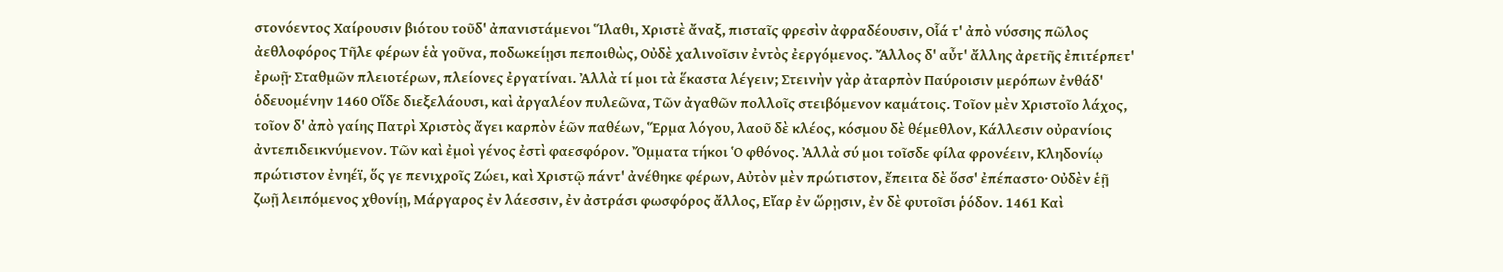στονόεντος Χαίρουσιν βιότου τοῦδ' ἀπανιστάμενοι Ἵλαθι, Χριστὲ ἄναξ, πισταῖς φρεσὶν ἀφραδέουσιν, Οἷά τ' ἀπὸ νύσσης πῶλος ἀεθλοφόρος Τῆλε φέρων ἑὰ γοῦνα, ποδωκείῃσι πεποιθὼς, Οὐδὲ χαλινοῖσιν ἐντὸς ἐεργόμενος. Ἄλλος δ' αὖτ' ἄλλης ἀρετῆς ἐπιτέρπετ' ἐρωῇ· Σταθμῶν πλειοτέρων, πλείονες ἐργατίναι. Ἀλλὰ τί μοι τὰ ἕκαστα λέγειν; Στεινὴν γὰρ ἀταρπὸν Παύροισιν μερόπων ἐνθάδ' ὁδευομένην 1460 Οἵδε διεξελάουσι, καὶ ἀργαλέον πυλεῶνα, Τῶν ἀγαθῶν πολλοῖς στειβόμενον καμάτοις. Τοῖον μὲν Χριστοῖο λάχος, τοῖον δ' ἀπὸ γαίης Πατρὶ Χριστὸς ἄγει καρπὸν ἑῶν παθέων, Ἕρμα λόγου, λαοῦ δὲ κλέος, κόσμου δὲ θέμεθλον, Κάλλεσιν οὐρανίοις ἀντεπιδεικνύμενον. Τῶν καὶ ἐμοὶ γένος ἐστὶ φαεσφόρον. Ὄμματα τήκοι Ὁ φθόνος. Ἀλλὰ σύ μοι τοῖσδε φίλα φρονέειν, Κληδονίῳ πρώτιστον ἐνηέϊ, ὅς γε πενιχροῖς Ζώει, καὶ Χριστῷ πάντ' ἀνέθηκε φέρων, Αὐτὸν μὲν πρώτιστον, ἔπειτα δὲ ὅσσ' ἐπέπαστο· Οὐδὲν ἑῇ ζωῇ λειπόμενος χθονίῃ, Μάργαρος ἐν λάεσσιν, ἐν ἀστράσι φωσφόρος ἄλλος, Εἴαρ ἐν ὥρῃσιν, ἐν δὲ φυτοῖσι ῥόδον. 1461 Καὶ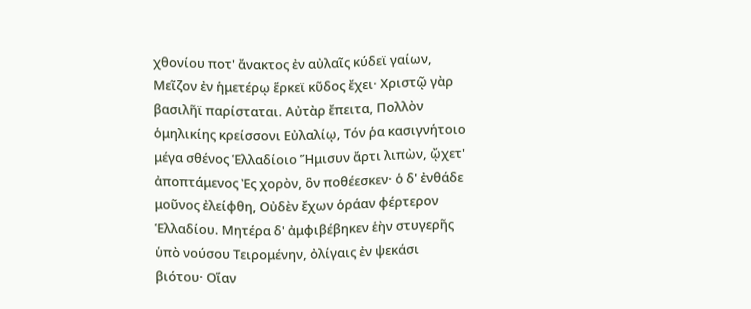χθονίου ποτ' ἄνακτος ἐν αὐλαῖς κύδεϊ γαίων, Μεῖζον ἐν ἡμετέρῳ ἕρκεϊ κῦδος ἔχει· Χριστῷ γὰρ βασιλῆϊ παρίσταται. Αὐτὰρ ἔπειτα, Πολλὸν ὁμηλικίης κρείσσονι Εὐλαλίῳ, Τόν ῥα κασιγνήτοιο μέγα σθένος Ἑλλαδίοιο Ἥμισυν ἄρτι λιπὼν, ᾤχετ' ἀποπτάμενος Ἐς χορὸν, ὃν ποθέεσκεν· ὁ δ' ἐνθάδε μοῦνος ἐλείφθη, Οὐδὲν ἔχων ὁράαν φέρτερον Ἑλλαδίου. Μητέρα δ' ἀμφιβέβηκεν ἑὴν στυγερῆς ὑπὸ νούσου Τειρομένην, ὀλίγαις ἐν ψεκάσι βιότου· Οἵαν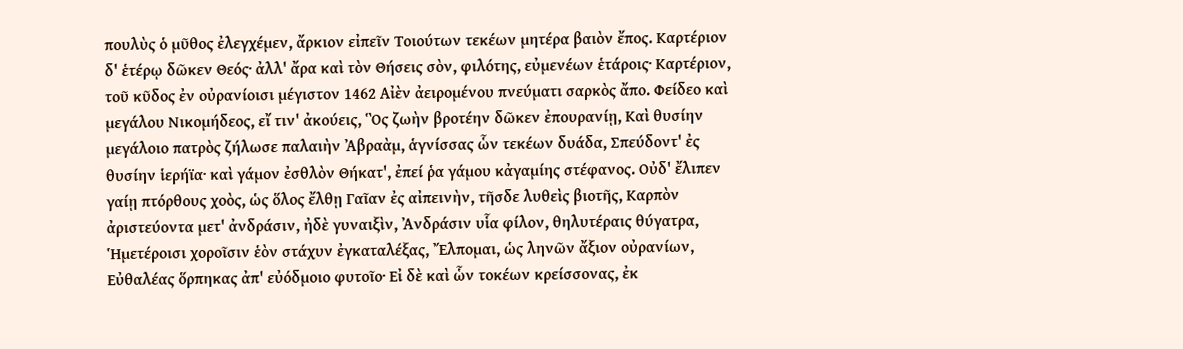πουλὺς ὁ μῦθος ἐλεγχέμεν, ἄρκιον εἰπεῖν Τοιούτων τεκέων μητέρα βαιὸν ἔπος. Καρτέριον δ' ἑτέρῳ δῶκεν Θεός· ἀλλ' ἄρα καὶ τὸν Θήσεις σὸν, φιλότης, εὐμενέων ἑτάροις· Καρτέριον, τοῦ κῦδος ἐν οὐρανίοισι μέγιστον 1462 Αἰὲν ἀειρομένου πνεύματι σαρκὸς ἄπο. Φείδεο καὶ μεγάλου Νικομήδεος, εἴ τιν' ἀκούεις, Ὃς ζωὴν βροτέην δῶκεν ἐπουρανίῃ, Καὶ θυσίην μεγάλοιο πατρὸς ζήλωσε παλαιὴν Ἀβραὰμ, ἁγνίσσας ὧν τεκέων δυάδα, Σπεύδοντ' ἐς θυσίην ἱερήϊα· καὶ γάμον ἐσθλὸν Θήκατ', ἐπεί ῥα γάμου κἀγαμίης στέφανος. Οὐδ' ἔλιπεν γαίῃ πτόρθους χοὸς, ὡς ὅλος ἔλθῃ Γαῖαν ἐς αἰπεινὴν, τῆσδε λυθεὶς βιοτῆς, Καρπὸν ἀριστεύοντα μετ' ἀνδράσιν, ἠδὲ γυναιξὶν, Ἀνδράσιν υἷα φίλον, θηλυτέραις θύγατρα, Ἡμετέροισι χοροῖσιν ἑὸν στάχυν ἐγκαταλέξας, Ἔλπομαι, ὡς ληνῶν ἄξιον οὐρανίων, Εὐθαλέας ὅρπηκας ἀπ' εὐόδμοιο φυτοῖο· Εἰ δὲ καὶ ὧν τοκέων κρείσσονας, ἐκ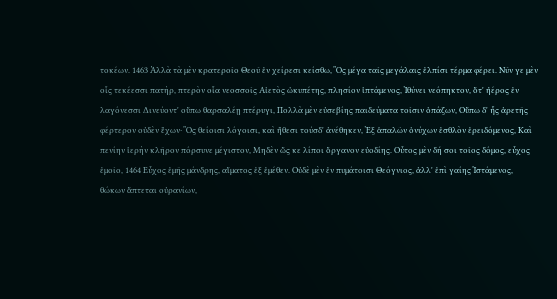τοκέων. 1463 Ἀλλὰ τὰ μὲν κρατεροῖο Θεοῦ ἐν χείρεσι κείσθω, Ὃς μέγα ταῖς μεγάλαις ἐλπίσι τέρμα φέρει. Νῦν γε μὲν οἷς τεκέεσσι πατὴρ, πτερὸν οἷα νεοσσοῖς Αἰετὸς ὠκυπέτης, πλησίον ἱπτάμενος, Ἰθύνει νεόπηκτον, ὅτ' ἠέρος ἐν λαγόνεσσι Δινεύοντ' οὔπω θαρσαλέῃ πτέρυγι, Πολλὰ μὲν εὐσεβίης παιδεύματα τοῖσιν ὀπάζων, Οὔπω δ' ἧς ἀρετῆς φέρτερον οὐδὲν ἔχων· Ὃς θείοισι λόγοισι, καὶ ἤθεσι τούσδ' ἀνέθηκεν, Ἐξ ἁπαλῶν ὀνύχων ἐσθλὸν ἐρειδόμενος, Καὶ πενίην ἱερὴν κλῆρον πόρσυνε μέγιστον, Μηδὲν ὥς κε λίποι ὄργανον εὐοδίης. Οὗτος μὲν δή σοι τοῖος δόμος, εὖχος ἐμοῖο, 1464 Εὖχος ἐμῆς μάνδρης, αἵματος ἐξ ἐμέθεν. Οὐδὲ μὲν ἐν πυμάτοισι Θεόγνιος, ἀλλ' ἐπὶ γαίης Ἱστάμενος, θώκων ἅπτεται οὐρανίων,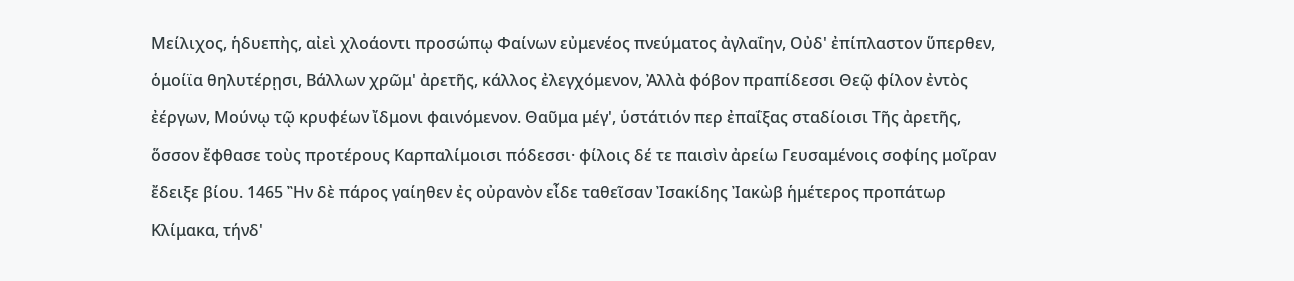Μείλιχος, ἡδυεπὴς, αἰεὶ χλοάοντι προσώπῳ Φαίνων εὐμενέος πνεύματος ἀγλαΐην, Οὐδ' ἐπίπλαστον ὕπερθεν, ὁμοίϊα θηλυτέρῃσι, Βάλλων χρῶμ' ἀρετῆς, κάλλος ἐλεγχόμενον, Ἀλλὰ φόβον πραπίδεσσι Θεῷ φίλον ἐντὸς ἐέργων, Μούνῳ τῷ κρυφέων ἴδμονι φαινόμενον. Θαῦμα μέγ', ὑστάτιόν περ ἐπαΐξας σταδίοισι Τῆς ἀρετῆς, ὅσσον ἔφθασε τοὺς προτέρους Καρπαλίμοισι πόδεσσι· φίλοις δέ τε παισὶν ἀρείω Γευσαμένοις σοφίης μοῖραν ἔδειξε βίου. 1465 Ἢν δὲ πάρος γαίηθεν ἐς οὐρανὸν εἶδε ταθεῖσαν Ἰσακίδης Ἰακὼβ ἡμέτερος προπάτωρ Κλίμακα, τήνδ'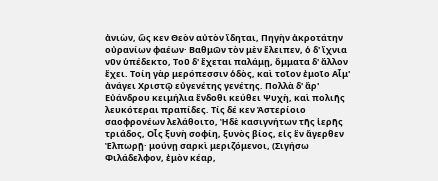ἀνιὼν, ὥς κεν Θεὸν αὐτὸν ἴδηται, Πηγὴν ἀκροτάτην οὐρανίων φαέων· Βαθμῶν τὸν μὲν ἔλειπεν, ὁ δ' ἴχνια νῦν ὑπέδεκτο, Τοῦ δ' ἔχεται παλάμῃ, ὄμματα δ' ἄλλον ἔχει. Τοίη γὰρ μερόπεσσιν ὁδὸς, καὶ τοῖον ἐμοῖο Αἷμ' ἀνάγει Χριστῷ εὐγενέτης γενέτης. Πολλὰ δ' ἄρ' Εὐάνδρου κειμήλια ἔνδοθι κεύθει Ψυχὴ, καὶ πολιῆς λευκότεραι πραπίδες. Τίς δέ κεν Ἀστερίοιο σαοφρονέων λελάθοιτο, Ἠδὲ κασιγνήτων τῆς ἱερῆς τριάδος, Οἷς ξυνὴ σοφίη, ξυνὸς βίος, εἰς ἓν ἄγερθεν Ἐλπωρῇ· μούνῃ σαρκὶ μεριζόμενοι, (Σιγήσω Φιλάδελφον, ἐμὸν κέαρ,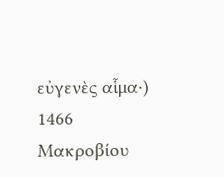εὐγενὲς αἷμα·) 1466 Μακροβίου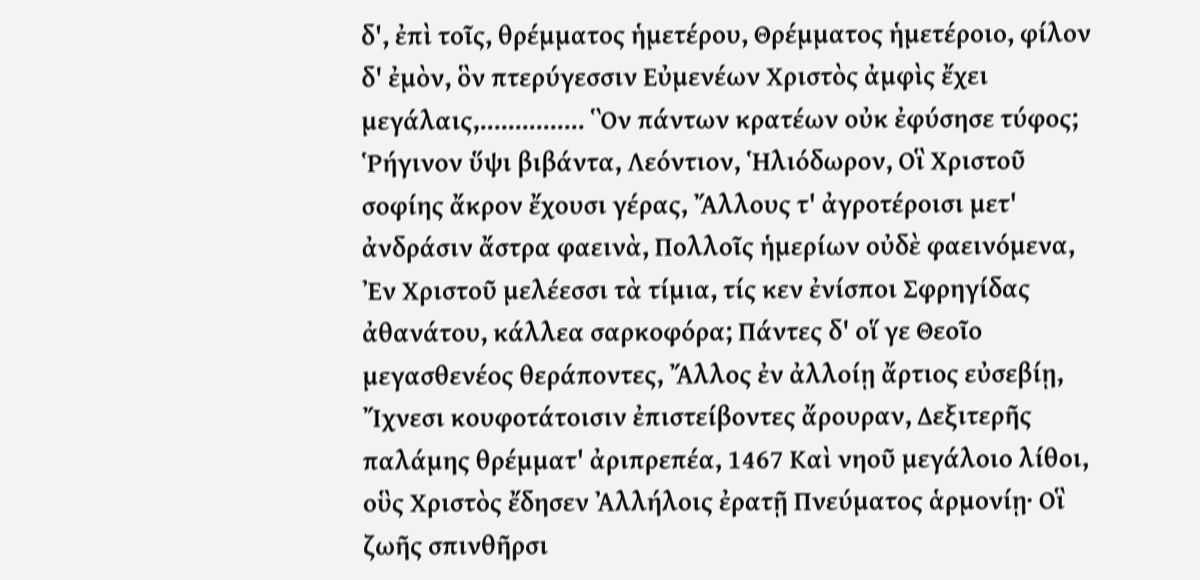δ', ἐπὶ τοῖς, θρέμματος ἡμετέρου, Θρέμματος ἡμετέροιο, φίλον δ' ἐμὸν, ὃν πτερύγεσσιν Εὐμενέων Χριστὸς ἀμφὶς ἔχει μεγάλαις,............... Ὃν πάντων κρατέων οὐκ ἐφύσησε τύφος; Ῥήγινον ὕψι βιβάντα, Λεόντιον, Ἡλιόδωρον, Οἳ Χριστοῦ σοφίης ἄκρον ἔχουσι γέρας, Ἄλλους τ' ἀγροτέροισι μετ' ἀνδράσιν ἄστρα φαεινὰ, Πολλοῖς ἡμερίων οὐδὲ φαεινόμενα, Ἐν Χριστοῦ μελέεσσι τὰ τίμια, τίς κεν ἐνίσποι Σφρηγίδας ἀθανάτου, κάλλεα σαρκοφόρα; Πάντες δ' οἵ γε Θεοῖο μεγασθενέος θεράποντες, Ἄλλος ἐν ἀλλοίῃ ἄρτιος εὐσεβίῃ, Ἴχνεσι κουφοτάτοισιν ἐπιστείβοντες ἄρουραν, Δεξιτερῆς παλάμης θρέμματ' ἀριπρεπέα, 1467 Καὶ νηοῦ μεγάλοιο λίθοι, οὓς Χριστὸς ἔδησεν Ἀλλήλοις ἐρατῇ Πνεύματος ἁρμονίῃ· Οἳ ζωῆς σπινθῆρσι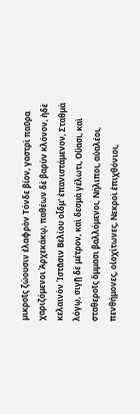μικροῖς ζώουσιν ἐλαφρὸν Τόνδε βίον, γαστρὶ παῦρα χαριζόμενοι Ἀρχεκάκῳ, παθέων δὲ βαρὺν κλόνον, ἠδὲ κελαινὸν Ἱστᾶσιν Βελίου οἶδμ' ἐπανιστάμενον, Σταθμὰ λόγῳ, σιγῇ δὲ μέτρον, καὶ δεσμὰ γέλωτι, Οὔασι, καὶ σταθεροῖς ὄμμασι βαλλόμενοι, Νήλιποι, αὐαλέοι, πενθήμονες, οἰοχίτωνες, Νεκροὶ ἐπιχθόνιοι,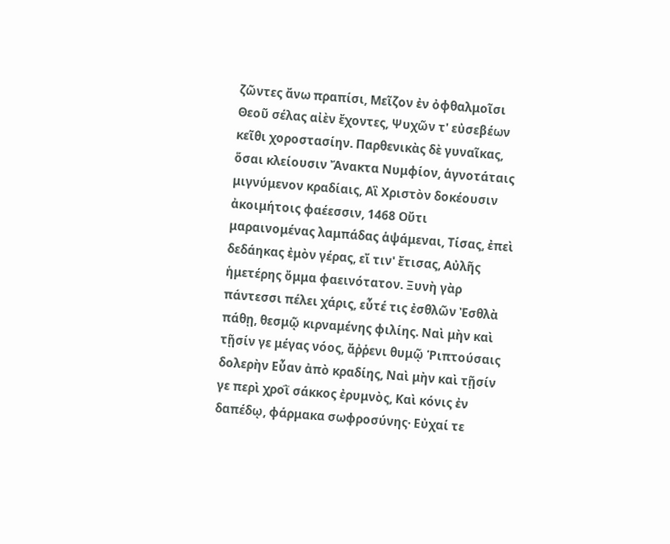ζῶντες ἄνω πραπίσι, Μεῖζον ἐν ὀφθαλμοῖσι Θεοῦ σέλας αἰὲν ἔχοντες, Ψυχῶν τ' εὐσεβέων κεῖθι χοροστασίην. Παρθενικὰς δὲ γυναῖκας, ὅσαι κλείουσιν Ἄνακτα Νυμφίον, ἁγνοτάταις μιγνύμενον κραδίαις, Αἳ Χριστὸν δοκέουσιν ἀκοιμήτοις φαέεσσιν, 1468 Οὔτι μαραινομένας λαμπάδας ἁψάμεναι, Τίσας, ἐπεὶ δεδάηκας ἐμὸν γέρας, εἴ τιν' ἔτισας, Αὐλῆς ἡμετέρης ὄμμα φαεινότατον. Ξυνὴ γὰρ πάντεσσι πέλει χάρις, εὖτέ τις ἐσθλῶν Ἐσθλὰ πάθῃ, θεσμῷ κιρναμένης φιλίης. Ναὶ μὴν καὶ τῇσίν γε μέγας νόος, ἄῤῥενι θυμῷ Ῥιπτούσαις δολερὴν Εὖαν ἀπὸ κραδίης, Ναὶ μὴν καὶ τῇσίν γε περὶ χροῒ σάκκος ἐρυμνὸς, Καὶ κόνις ἐν δαπέδῳ, φάρμακα σωφροσύνης· Εὐχαί τε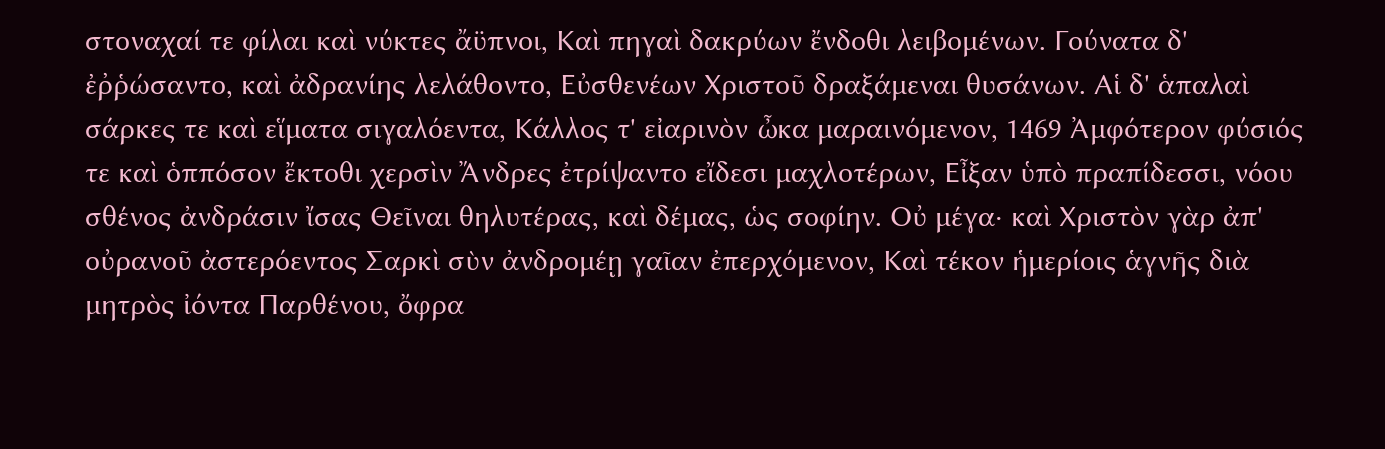στοναχαί τε φίλαι καὶ νύκτες ἄϋπνοι, Καὶ πηγαὶ δακρύων ἔνδοθι λειβομένων. Γούνατα δ' ἐῤῥώσαντο, καὶ ἀδρανίης λελάθοντο, Εὐσθενέων Χριστοῦ δραξάμεναι θυσάνων. Αἱ δ' ἁπαλαὶ σάρκες τε καὶ εἵματα σιγαλόεντα, Κάλλος τ' εἰαρινὸν ὦκα μαραινόμενον, 1469 Ἀμφότερον φύσιός τε καὶ ὁππόσον ἔκτοθι χερσὶν Ἄνδρες ἐτρίψαντο εἴδεσι μαχλοτέρων, Εἶξαν ὑπὸ πραπίδεσσι, νόου σθένος ἀνδράσιν ἴσας Θεῖναι θηλυτέρας, καὶ δέμας, ὡς σοφίην. Οὐ μέγα· καὶ Χριστὸν γὰρ ἀπ' οὐρανοῦ ἀστερόεντος Σαρκὶ σὺν ἀνδρομέῃ γαῖαν ἐπερχόμενον, Καὶ τέκον ἡμερίοις ἁγνῆς διὰ μητρὸς ἰόντα Παρθένου, ὄφρα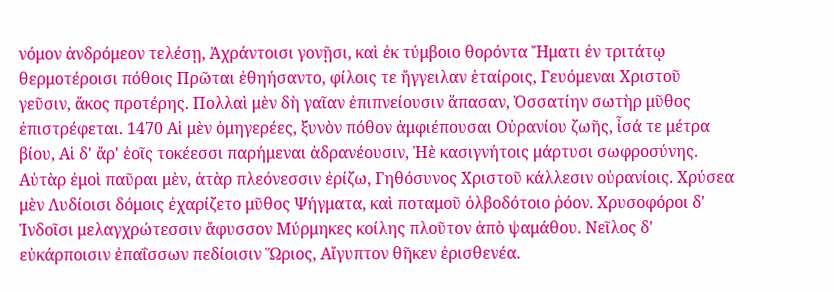νόμον ἀνδρόμεον τελέσῃ, Ἀχράντοισι γονῇσι, καὶ ἐκ τύμβοιο θορόντα Ἤματι ἐν τριτάτῳ θερμοτέροισι πόθοις Πρῶται ἐθηήσαντο, φίλοις τε ἤγγειλαν ἑταίροις, Γευόμεναι Χριστοῦ γεῦσιν, ἄκος προτέρης. Πολλαὶ μὲν δὴ γαῖαν ἐπιπνείουσιν ἅπασαν, Ὁσσατίην σωτὴρ μῦθος ἐπιστρέφεται. 1470 Αἱ μὲν ὁμηγερέες, ξυνὸν πόθον ἀμφιέπουσαι Οὐρανίου ζωῆς, ἶσά τε μέτρα βίου, Αἱ δ' ἄρ' ἑοῖς τοκέεσσι παρήμεναι ἀδρανέουσιν, Ἠὲ κασιγνήτοις μάρτυσι σωφροσύνης. Αὐτὰρ ἐμοὶ παῦραι μὲν, ἀτὰρ πλεόνεσσιν ἐρίζω, Γηθόσυνος Χριστοῦ κάλλεσιν οὐρανίοις. Χρύσεα μὲν Λυδίοισι δόμοις ἐχαρίζετο μῦθος Ψήγματα, καὶ ποταμοῦ ὀλβοδότοιο ῥόον. Χρυσοφόροι δ' Ἰνδοῖσι μελαγχρώτεσσιν ἄφυσσον Μύρμηκες κοίλης πλοῦτον ἀπὸ ψαμάθου. Νεῖλος δ' εὐκάρποισιν ἐπαΐσσων πεδίοισιν Ὥριος, Αἴγυπτον θῆκεν ἐρισθενέα.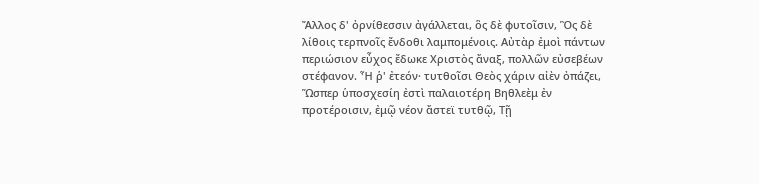Ἄλλος δ' ὀρνίθεσσιν ἀγάλλεται, ὃς δὲ φυτοῖσιν, Ὃς δὲ λίθοις τερπνοῖς ἔνδοθι λαμπομένοις. Αὐτὰρ ἐμοὶ πάντων περιώσιον εὖχος ἔδωκε Χριστὸς ἄναξ, πολλῶν εὐσεβέων στέφανον. Ἦ ῥ' ἐτεόν· τυτθοῖσι Θεὸς χάριν αἰὲν ὀπάζει, Ὥσπερ ὑποσχεσίη ἐστὶ παλαιοτέρη Βηθλεὲμ ἐν προτέροισιν, ἐμῷ νέον ἄστεϊ τυτθῷ, Τῇ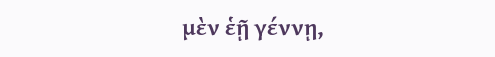μὲν ἑῇ γέννῃ,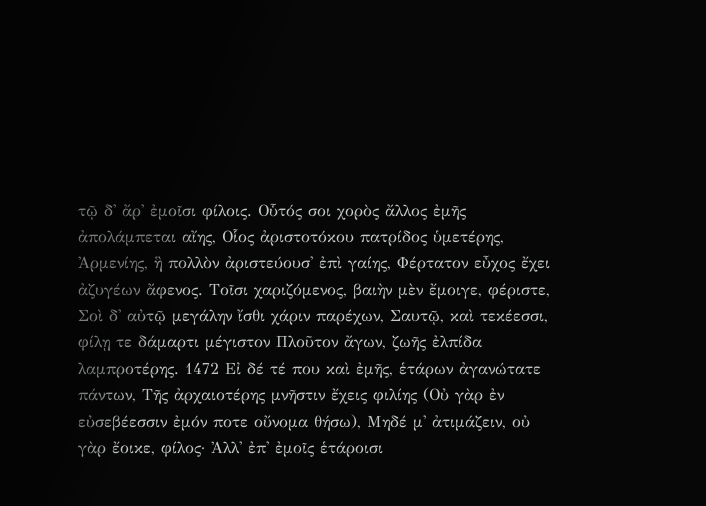τῷ δ' ἄρ' ἐμοῖσι φίλοις. Οὗτός σοι χορὸς ἄλλος ἐμῆς ἀπολάμπεται αἴης, Οἷος ἀριστοτόκου πατρίδος ὑμετέρης, Ἀρμενίης, ἣ πολλὸν ἀριστεύουσ' ἐπὶ γαίης, Φέρτατον εὖχος ἔχει ἀζυγέων ἄφενος. Τοῖσι χαριζόμενος, βαιὴν μὲν ἔμοιγε, φέριστε, Σοὶ δ' αὐτῷ μεγάλην ἴσθι χάριν παρέχων, Σαυτῷ, καὶ τεκέεσσι, φίλῃ τε δάμαρτι μέγιστον Πλοῦτον ἄγων, ζωῆς ἐλπίδα λαμπροτέρης. 1472 Εἰ δέ τέ που καὶ ἐμῆς, ἑτάρων ἀγανώτατε πάντων, Τῆς ἀρχαιοτέρης μνῆστιν ἔχεις φιλίης (Οὐ γὰρ ἐν εὐσεβέεσσιν ἐμόν ποτε οὔνομα θήσω), Μηδέ μ' ἀτιμάζειν, οὐ γὰρ ἔοικε, φίλος· Ἀλλ' ἐπ' ἐμοῖς ἑτάροισι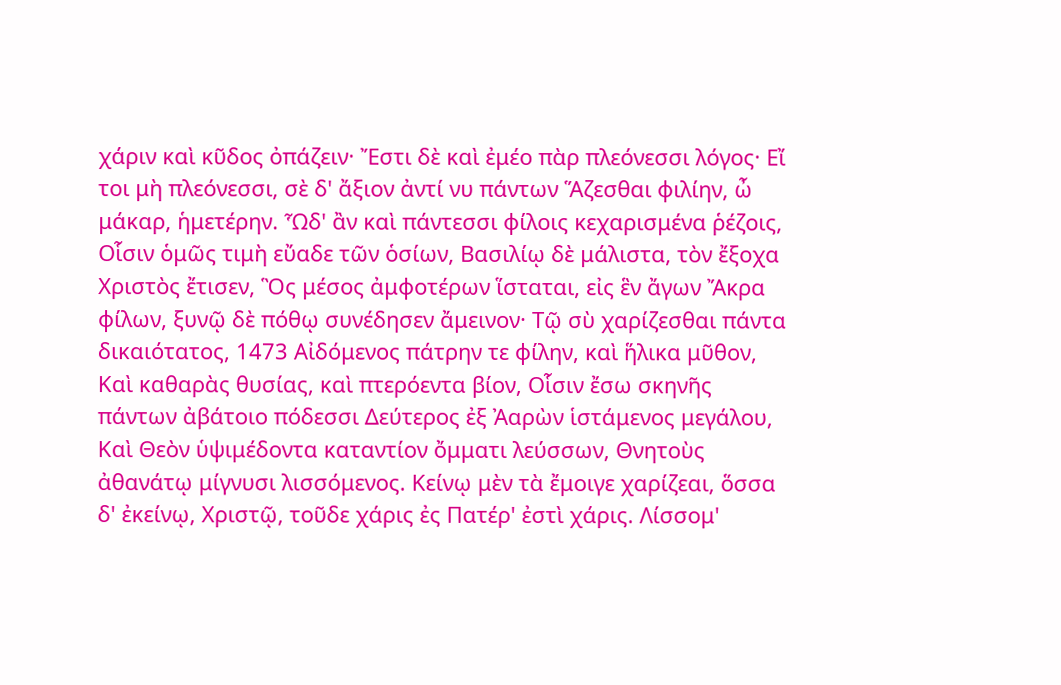χάριν καὶ κῦδος ὀπάζειν· Ἔστι δὲ καὶ ἐμέο πὰρ πλεόνεσσι λόγος· Εἴ τοι μὴ πλεόνεσσι, σὲ δ' ἄξιον ἀντί νυ πάντων Ἅζεσθαι φιλίην, ὦ μάκαρ, ἡμετέρην. Ὧδ' ἂν καὶ πάντεσσι φίλοις κεχαρισμένα ῥέζοις, Οἷσιν ὁμῶς τιμὴ εὔαδε τῶν ὁσίων, Βασιλίῳ δὲ μάλιστα, τὸν ἔξοχα Χριστὸς ἔτισεν, Ὃς μέσος ἀμφοτέρων ἵσταται, εἰς ἓν ἄγων Ἄκρα φίλων, ξυνῷ δὲ πόθῳ συνέδησεν ἄμεινον· Τῷ σὺ χαρίζεσθαι πάντα δικαιότατος, 1473 Αἰδόμενος πάτρην τε φίλην, καὶ ἥλικα μῦθον, Καὶ καθαρὰς θυσίας, καὶ πτερόεντα βίον, Οἷσιν ἔσω σκηνῆς πάντων ἀβάτοιο πόδεσσι Δεύτερος ἐξ Ἀαρὼν ἱστάμενος μεγάλου, Καὶ Θεὸν ὑψιμέδοντα καταντίον ὄμματι λεύσσων, Θνητοὺς ἀθανάτῳ μίγνυσι λισσόμενος. Κείνῳ μὲν τὰ ἔμοιγε χαρίζεαι, ὅσσα δ' ἐκείνῳ, Χριστῷ, τοῦδε χάρις ἐς Πατέρ' ἐστὶ χάρις. Λίσσομ'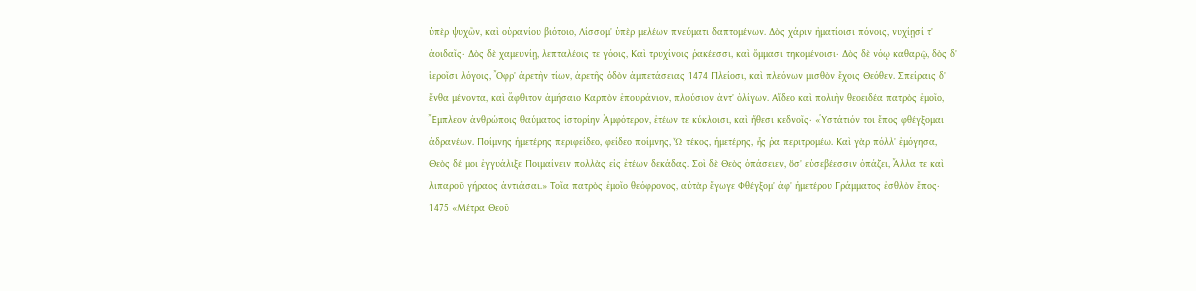ὑπὲρ ψυχῶν, καὶ οὐρανίου βιότοιο, Λίσσομ' ὑπὲρ μελέων πνεύματι δαπτομένων. Δὸς χάριν ἠματίοισι πόνοις, νυχίῃσί τ' ἀοιδαῖς· Δὸς δὲ χαμευνίῃ, λεπταλέοις τε γόοις, Καὶ τρυχίνοις ῥακέεσσι, καὶ ὄμμασι τηκομένοισι· Δὸς δὲ νόῳ καθαρῷ, δὸς δ' ἱεροῖσι λόγοις, Ὄφρ' ἀρετὴν τίων, ἀρετῆς ὁδὸν ἀμπετάσειας 1474 Πλείοσι, καὶ πλεόνων μισθὸν ἔχοις Θεόθεν. Σπείραις δ' ἔνθα μένοντα, καὶ ἄφθιτον ἀμήσαιο Καρπὸν ἐπουράνιον, πλούσιον ἀντ' ὀλίγων. Αἴδεο καὶ πολιὴν θεοειδέα πατρὸς ἐμοῖο, Ἔμπλεον ἀνθρώποις θαύματος ἱστορίην Ἀμφότερον, ἐτέων τε κύκλοισι, καὶ ἤθεσι κεδνοῖς· «Ὑστάτιόν τοι ἔπος φθέγξομαι ἀδρανέων. Ποίμνης ἡμετέρης περιφείδεο, φείδεο ποίμνης, Ὦ τέκος, ἡμετέρης, ἧς ῥα περιτρομέω. Καὶ γὰρ πόλλ' ἐμόγησα, Θεὸς δέ μοι ἐγγυάλιξε Ποιμαίνειν πολλὰς εἰς ἐτέων δεκάδας. Σοὶ δὲ Θεὸς ὀπάσειεν, ὅσ' εὐσεβέεσσιν ὀπάζει, Ἄλλα τε καὶ λιπαροῦ γήραος ἀντιάσαι.» Τοῖα πατρὸς ἐμοῖο θεόφρονος, αὐτὰρ ἔγωγε Φθέγξομ' ἀφ' ἡμετέρου Γράμματος ἐσθλὸν ἔπος· 1475 «Μέτρα Θεοῦ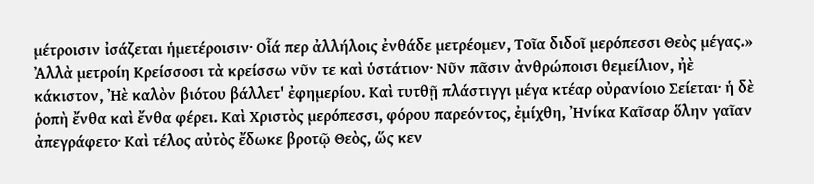μέτροισιν ἰσάζεται ἡμετέροισιν· Οἷά περ ἀλλήλοις ἐνθάδε μετρέομεν, Τοῖα διδοῖ μερόπεσσι Θεὸς μέγας.» Ἀλλὰ μετροίη Κρείσσοσι τὰ κρείσσω νῦν τε καὶ ὑστάτιον· Νῦν πᾶσιν ἀνθρώποισι θεμείλιον, ἠὲ κάκιστον, Ἠὲ καλὸν βιότου βάλλετ' ἐφημερίου. Καὶ τυτθῇ πλάστιγγι μέγα κτέαρ οὐρανίοιο Σείεται· ἡ δὲ ῥοπὴ ἔνθα καὶ ἔνθα φέρει. Καὶ Χριστὸς μερόπεσσι, φόρου παρεόντος, ἐμίχθη, Ἠνίκα Καῖσαρ ὅλην γαῖαν ἀπεγράφετο· Καὶ τέλος αὐτὸς ἔδωκε βροτῷ Θεὸς, ὥς κεν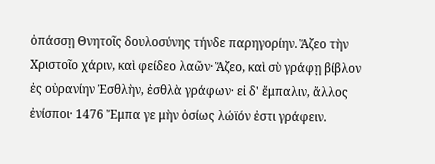ὀπάσσῃ Θνητοῖς δουλοσύνης τήνδε παρηγορίην. Ἅζεο τὴν Χριστοῖο χάριν, καὶ φείδεο λαῶν· Ἅζεο, καὶ σὺ γράφῃ βίβλον ἐς οὐρανίην Ἐσθλὴν, ἐσθλὰ γράφων· εἰ δ' ἔμπαλιν, ἄλλος ἐνίσποι· 1476 Ἔμπα γε μὴν ὁσίως λώϊόν ἐστι γράφειν.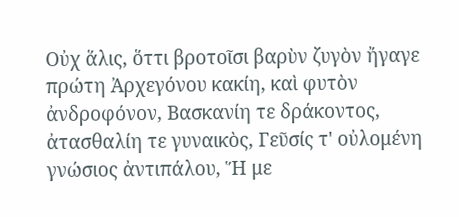Οὐχ ἅλις, ὅττι βροτοῖσι βαρὺν ζυγὸν ἤγαγε πρώτη Ἀρχεγόνου κακίη, καὶ φυτὸν ἀνδροφόνον, Βασκανίη τε δράκοντος, ἀτασθαλίη τε γυναικὸς, Γεῦσίς τ' οὐλομένη γνώσιος ἀντιπάλου, Ἥ με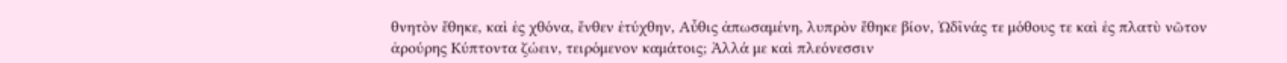θνητὸν ἔθηκε, καὶ ἐς χθόνα, ἔνθεν ἐτύχθην, Αὖθις ἀπωσαμένη, λυπρὸν ἔθηκε βίον, Ὠδῖνάς τε μόθους τε καὶ ἐς πλατὺ νῶτον ἀρούρης Κύπτοντα ζώειν, τειρόμενον καμάτοις; Ἀλλά με καὶ πλεόνεσσιν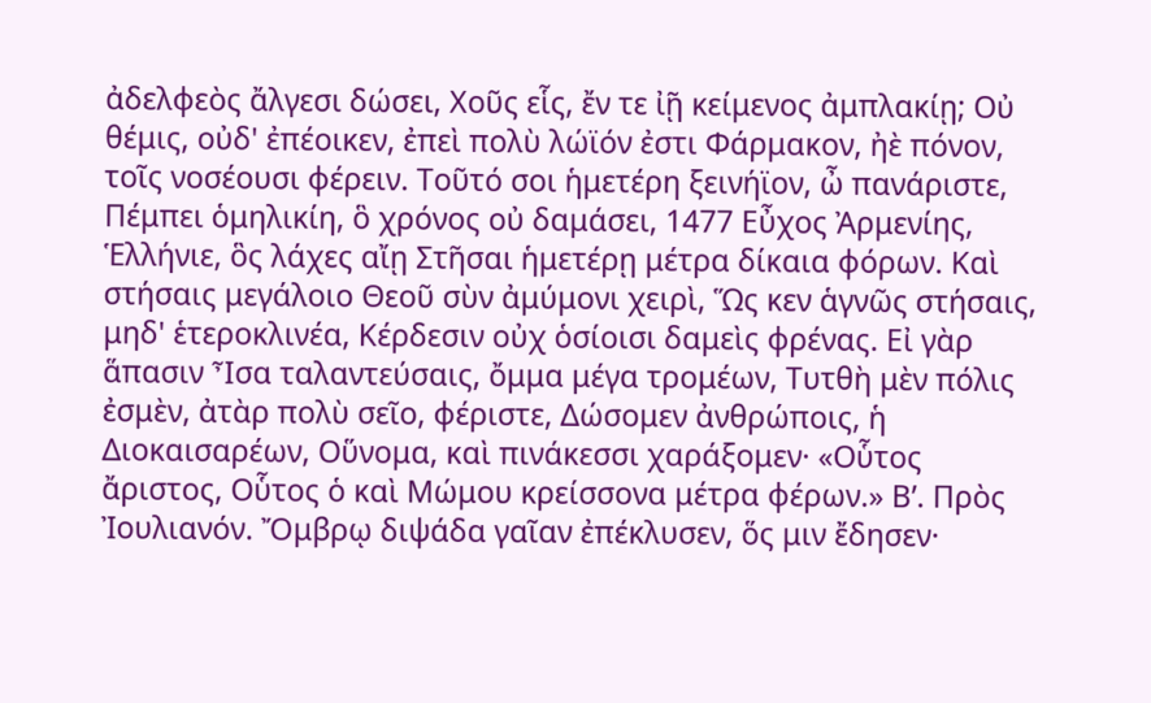ἀδελφεὸς ἄλγεσι δώσει, Χοῦς εἷς, ἔν τε ἰῇ κείμενος ἀμπλακίῃ; Οὐ θέμις, οὐδ' ἐπέοικεν, ἐπεὶ πολὺ λώϊόν ἐστι Φάρμακον, ἠὲ πόνον, τοῖς νοσέουσι φέρειν. Τοῦτό σοι ἡμετέρη ξεινήϊον, ὦ πανάριστε, Πέμπει ὁμηλικίη, ὃ χρόνος οὐ δαμάσει, 1477 Εὖχος Ἀρμενίης, Ἑλλήνιε, ὃς λάχες αἴῃ Στῆσαι ἡμετέρῃ μέτρα δίκαια φόρων. Καὶ στήσαις μεγάλοιο Θεοῦ σὺν ἀμύμονι χειρὶ, Ὥς κεν ἁγνῶς στήσαις, μηδ' ἑτεροκλινέα, Κέρδεσιν οὐχ ὁσίοισι δαμεὶς φρένας. Εἰ γὰρ ἅπασιν Ἶσα ταλαντεύσαις, ὄμμα μέγα τρομέων, Τυτθὴ μὲν πόλις ἐσμὲν, ἀτὰρ πολὺ σεῖο, φέριστε, Δώσομεν ἀνθρώποις, ἡ Διοκαισαρέων, Οὕνομα, καὶ πινάκεσσι χαράξομεν· «Οὗτος ἄριστος, Οὗτος ὁ καὶ Μώμου κρείσσονα μέτρα φέρων.» Βʹ. Πρὸς Ἰουλιανόν. Ὄμβρῳ διψάδα γαῖαν ἐπέκλυσεν, ὅς μιν ἔδησεν·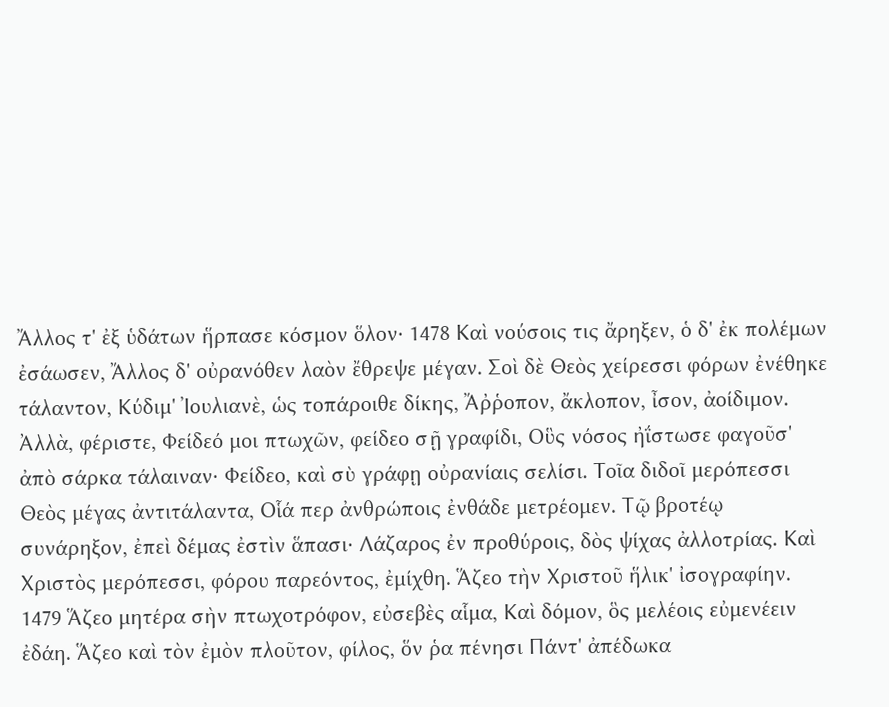Ἄλλος τ' ἐξ ὑδάτων ἥρπασε κόσμον ὅλον· 1478 Καὶ νούσοις τις ἄρηξεν, ὁ δ' ἐκ πολέμων ἐσάωσεν, Ἄλλος δ' οὐρανόθεν λαὸν ἔθρεψε μέγαν. Σοὶ δὲ Θεὸς χείρεσσι φόρων ἐνέθηκε τάλαντον, Κύδιμ' Ἰουλιανὲ, ὡς τοπάροιθε δίκης, Ἄῤῥοπον, ἄκλοπον, ἶσον, ἀοίδιμον. Ἀλλὰ, φέριστε, Φείδεό μοι πτωχῶν, φείδεο σῇ γραφίδι, Οὓς νόσος ἠΐστωσε φαγοῦσ' ἀπὸ σάρκα τάλαιναν· Φείδεο, καὶ σὺ γράφῃ οὐρανίαις σελίσι. Τοῖα διδοῖ μερόπεσσι Θεὸς μέγας ἀντιτάλαντα, Οἷά περ ἀνθρώποις ἐνθάδε μετρέομεν. Τῷ βροτέῳ συνάρηξον, ἐπεὶ δέμας ἐστὶν ἅπασι· Λάζαρος ἐν προθύροις, δὸς ψίχας ἀλλοτρίας. Καὶ Χριστὸς μερόπεσσι, φόρου παρεόντος, ἐμίχθη. Ἅζεο τὴν Χριστοῦ ἥλικ' ἰσογραφίην. 1479 Ἅζεο μητέρα σὴν πτωχοτρόφον, εὐσεβὲς αἷμα, Καὶ δόμον, ὃς μελέοις εὐμενέειν ἐδάη. Ἅζεο καὶ τὸν ἐμὸν πλοῦτον, φίλος, ὅν ῥα πένησι Πάντ' ἀπέδωκα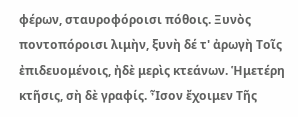φέρων, σταυροφόροισι πόθοις. Ξυνὸς ποντοπόροισι λιμὴν, ξυνὴ δέ τ' ἀρωγὴ Τοῖς ἐπιδευομένοις, ἠδὲ μερὶς κτεάνων. Ἡμετέρη κτῆσις, σὴ δὲ γραφίς. Ἶσον ἔχοιμεν Τῆς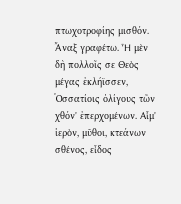πτωχοτροφίης μισθόν. Ἄναξ γραφέτω. Ἦ μὲν δὴ πολλοῖς σε Θεὸς μέγας ἐκλήϊσσεν, Ὁσσατίοις ὀλίγους τῶν χθόν' ἐπερχομένων. Αἷμ' ἱερὸν, μῦθοι, κτεάνων σθένος, εἶδος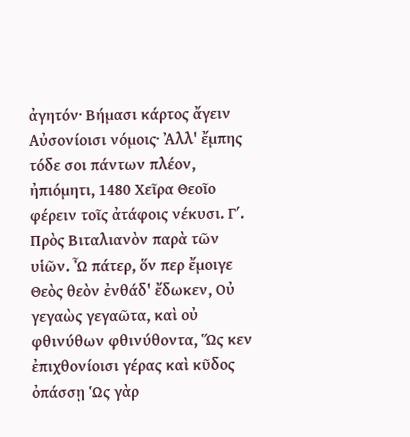ἀγητόν· Βήμασι κάρτος ἄγειν Αὐσονίοισι νόμοις· Ἀλλ' ἔμπης τόδε σοι πάντων πλέον, ἠπιόμητι, 1480 Χεῖρα Θεοῖο φέρειν τοῖς ἀτάφοις νέκυσι. Γʹ. Πρὸς Βιταλιανὸν παρὰ τῶν υἱῶν. Ὦ πάτερ, ὅν περ ἔμοιγε Θεὸς θεὸν ἐνθάδ' ἔδωκεν, Οὐ γεγαὼς γεγαῶτα, καὶ οὐ φθινύθων φθινύθοντα, Ὥς κεν ἐπιχθονίοισι γέρας καὶ κῦδος ὀπάσσῃ Ὡς γὰρ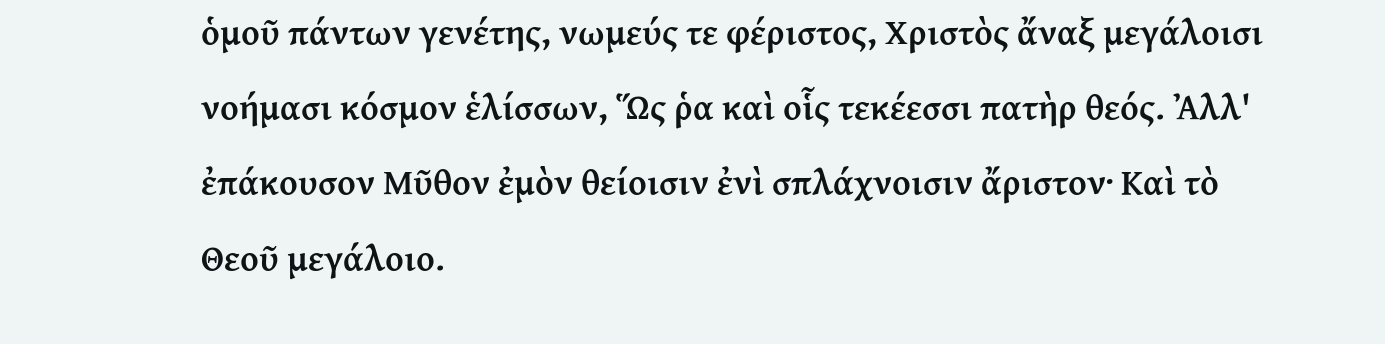ὁμοῦ πάντων γενέτης, νωμεύς τε φέριστος, Χριστὸς ἄναξ μεγάλοισι νοήμασι κόσμον ἑλίσσων, Ὥς ῥα καὶ οἷς τεκέεσσι πατὴρ θεός. Ἀλλ' ἐπάκουσον Μῦθον ἐμὸν θείοισιν ἐνὶ σπλάχνοισιν ἄριστον· Καὶ τὸ Θεοῦ μεγάλοιο.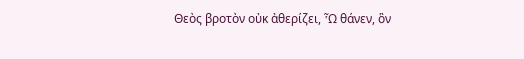Θεὸς βροτὸν οὐκ ἀθερίζει, Ὧ θάνεν, ὃν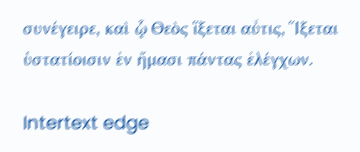συνέγειρε, καὶ ᾧ Θεὸς ἵξεται αὖτις, Ἵξεται ὑστατίοισιν ἐν ἤμασι πάντας ἐλέγχων.

Intertext edge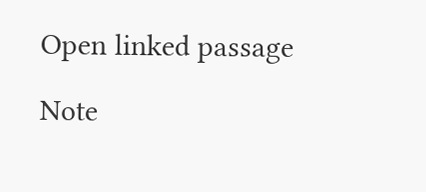Open linked passage

Note